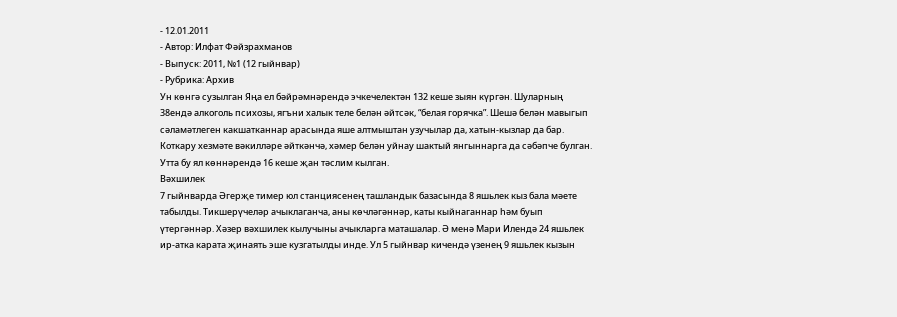- 12.01.2011
- Автор: Илфат Фәйзрахманов
- Выпуск: 2011, №1 (12 гыйнвар)
- Рубрика: Архив
Ун көнгә сузылган Яңа ел бәйрәмнәрендә эчкечелектән 132 кеше зыян күргән. Шуларның 38ендә алкоголь психозы, ягъни халык теле белән әйтсәк, “белая горячка”. Шешә белән мавыгып сәламәтлеген какшатканнар арасында яше алтмыштан узучылар да, хатын-кызлар да бар. Коткару хезмәте вәкилләре әйткәнчә, хәмер белән уйнау шактый янгыннарга да сәбәпче булган. Утта бу ял көннәрендә 16 кеше җан тәслим кылган.
Вәхшилек
7 гыйнварда Әгерҗе тимер юл станциясенең ташландык базасында 8 яшьлек кыз бала мәете табылды. Тикшерүчеләр ачыклаганча, аны көчләгәннәр, каты кыйнаганнар һәм буып үтергәннәр. Хәзер вәхшилек кылучыны ачыкларга маташалар. Ә менә Мари Илендә 24 яшьлек ир-атка карата җинаять эше кузгатылды инде. Ул 5 гыйнвар кичендә үзенең 9 яшьлек кызын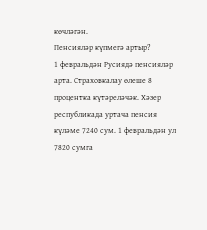көчләгән.
Пенсияләр күпмегә артыр?
1 февральдән Русиядә пенсияләр арта. Страховкалау өлеше 8 процентка күтәреләчәк. Хәзер республикада уртача пенсия күләме 7240 сум. 1 февральдән ул 7820 сумга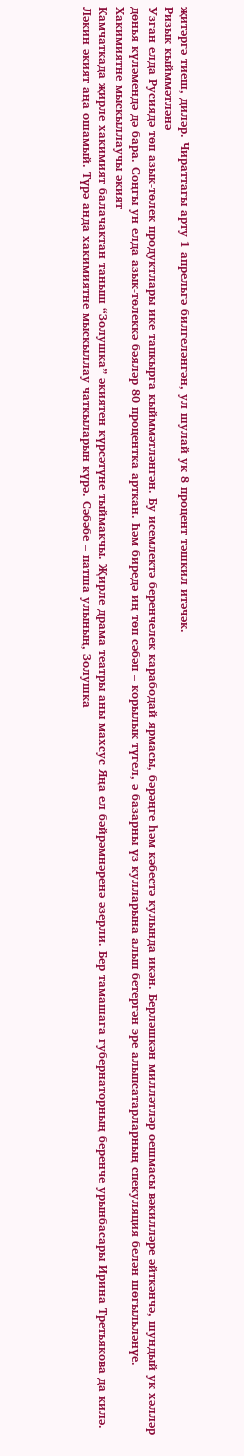җитәргә тиеш, диләр. Чираттагы арту 1 апрельгә билгеләнгән, ул шулай ук 8 процент тәшкил итәчәк.
Ризык кыйммәтләнә
Узган елда Русиядә төп азык-төлек продуктлары ике тапкырга кыйммәтләнгән. Бу исемлектә беренчелек карабодай ярмасы, бәрәңге һәм кәбестә кулында икән. Берләшкән милләтләр оешмасы вәкилләре әйткәнчә, шундый ук хәлләр дөнья күләмендә дә бара. Соңгы ун елда азык-төлеккә бәяләр 80 процентка арткан. Һәм биредә иң төп сәбәп – корылык түгел, ә базарны үз кулларына алып бетергән эре алыпсатарларның спекуляция белән шөгыльләнүе.
Хакимиятне мыскыллаучы әкият
Камчаткада җирле хакимият балачактан таныш “Золушка” әкиятен күрсәтүне тыймакчы. Җирле драма театры аны махсус Яңа ел бәйрәмнәренә әзерли. Бер тамашага губернаторның беренче урынбасары Ирина Третьякова да килә. Ләкин әкият аңа ошамый. Түрә анда хакимиятне мыскыллау чаткыларын күрә. Сәбәбе – патша улының, Золушка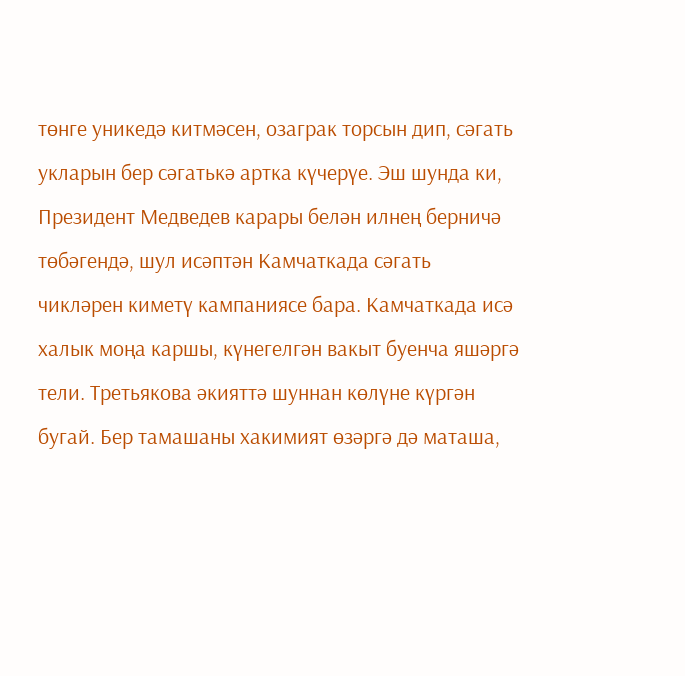төнге уникедә китмәсен, озаграк торсын дип, сәгать укларын бер сәгатькә артка күчерүе. Эш шунда ки, Президент Медведев карары белән илнең берничә төбәгендә, шул исәптән Камчаткада сәгать чикләрен киметү кампаниясе бара. Камчаткада исә халык моңа каршы, күнегелгән вакыт буенча яшәргә тели. Третьякова әкияттә шуннан көлүне күргән бугай. Бер тамашаны хакимият өзәргә дә маташа,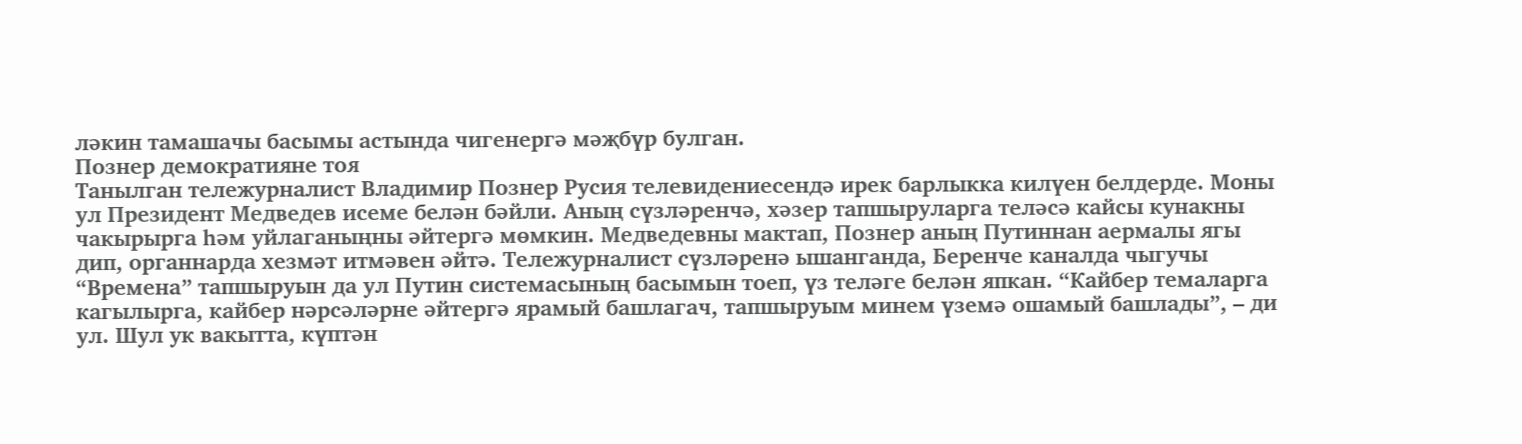ләкин тамашачы басымы астында чигенергә мәҗбүр булган.
Познер демократияне тоя
Танылган тележурналист Владимир Познер Русия телевидениесендә ирек барлыкка килүен белдерде. Моны ул Президент Медведев исеме белән бәйли. Аның сүзләренчә, хәзер тапшыруларга теләсә кайсы кунакны чакырырга һәм уйлаганыңны әйтергә мөмкин. Медведевны мактап, Познер аның Путиннан аермалы ягы дип, органнарда хезмәт итмәвен әйтә. Тележурналист сүзләренә ышанганда, Беренче каналда чыгучы “Времена” тапшыруын да ул Путин системасының басымын тоеп, үз теләге белән япкан. “Кайбер темаларга кагылырга, кайбер нәрсәләрне әйтергә ярамый башлагач, тапшыруым минем үземә ошамый башлады”, – ди ул. Шул ук вакытта, күптән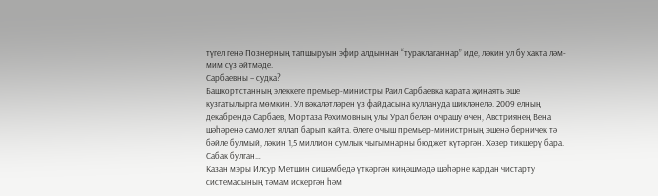түгел генә Познерның тапшыруын эфир алдыннан “тураклаганнар” иде, ләкин ул бу хакта ләм-мим сүз әйтмәде.
Сарбаевны – судка?
Башкортстанның элеккеге премьер-министры Раил Сарбаевка карата җинаять эше кузгатылырга мөмкин. Ул вәкаләтләрен үз файдасына куллануда шикләнелә. 2009 елның декабрендә Сарбаев, Мортаза Рәхимовның улы Урал белән очрашу өчен, Австриянең Вена шәһәренә самолет яллап барып кайта. Әлеге очыш премьер-министрның эшенә берничек тә бәйле булмый, ләкин 1,5 миллион сумлык чыгымнарны бюджет күтәргән. Хәзер тикшерү бара.
Сабак булган…
Казан мэры Илсур Метшин сишәмбедә үткәргән киңәшмәдә шәһәрне кардан чистарту системасының тәмам искергән һәм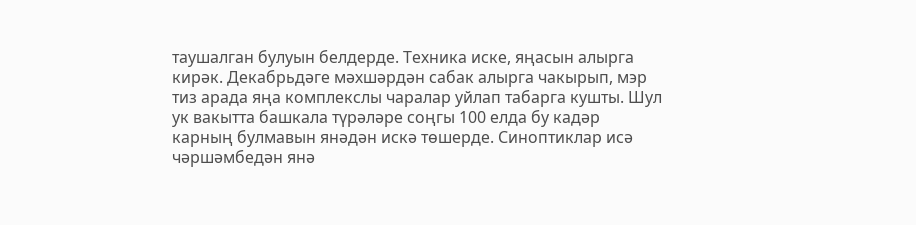таушалган булуын белдерде. Техника иске, яңасын алырга кирәк. Декабрьдәге мәхшәрдән сабак алырга чакырып, мэр тиз арада яңа комплекслы чаралар уйлап табарга кушты. Шул ук вакытта башкала түрәләре соңгы 100 елда бу кадәр карның булмавын янәдән искә төшерде. Синоптиклар исә чәршәмбедән янә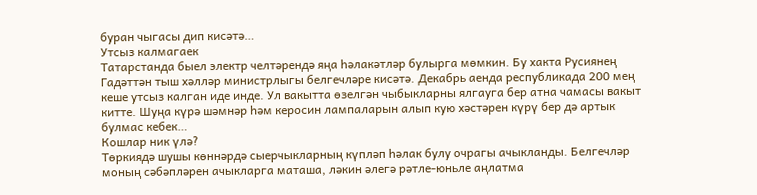буран чыгасы дип кисәтә…
Утсыз калмагаек
Татарстанда быел электр челтәрендә яңа һәлакәтләр булырга мөмкин. Бу хакта Русиянең Гадәттән тыш хәлләр министрлыгы белгечләре кисәтә. Декабрь аенда республикада 200 мең кеше утсыз калган иде инде. Ул вакытта өзелгән чыбыкларны ялгауга бер атна чамасы вакыт китте. Шуңа күрә шәмнәр һәм керосин лампаларын алып кую хәстәрен күрү бер дә артык булмас кебек…
Кошлар ник үлә?
Төркиядә шушы көннәрдә сыерчыкларның күпләп һәлак булу очрагы ачыкланды. Белгечләр моның сәбәпләрен ачыкларга маташа, ләкин әлегә рәтле-юньле аңлатма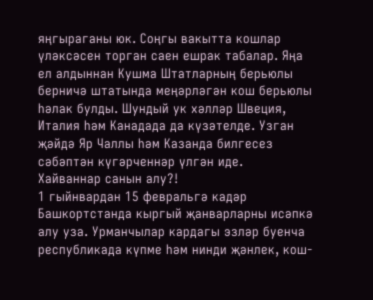яңгыраганы юк. Соңгы вакытта кошлар үләксәсен торган саен ешрак табалар. Яңа ел алдыннан Кушма Штатларның берьюлы берничә штатында меңәрләгән кош берьюлы һәлак булды. Шундый ук хәлләр Швеция, Италия һәм Канадада да күзәтелде. Узган җәйдә Яр Чаллы һәм Казанда билгесез сәбәптән күгәрченнәр үлгән иде.
Хайваннар санын алу?!
1 гыйнвардан 15 февральгә кадәр Башкортстанда кыргый җанварларны исәпкә алу уза. Урманчылар кардагы эзләр буенча республикада күпме һәм нинди җәнлек, кош-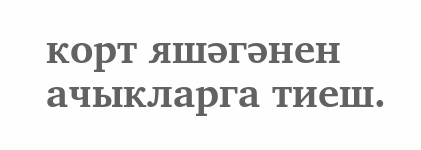корт яшәгәнен ачыкларга тиеш.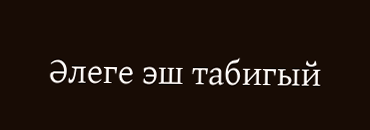Әлеге эш табигый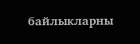байлыкларны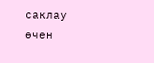саклау өчен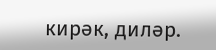кирәк, диләр.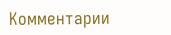Комментарии